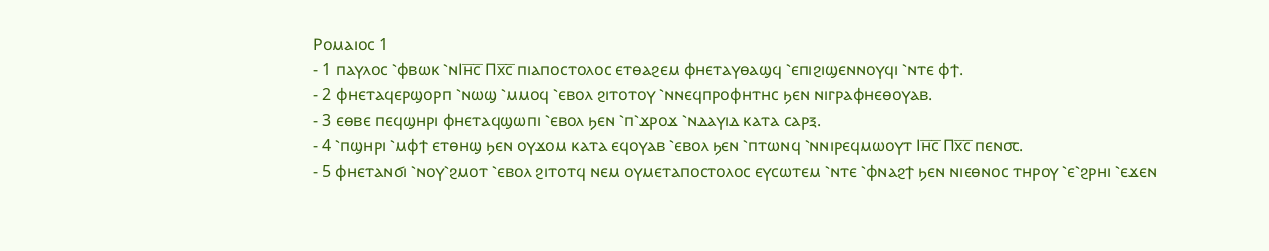Ⲣⲟⲙⲁⲓⲟⲥ 1
- 1 ⲡⲁⲩⲗⲟⲥ ⳿ⲫⲃⲱⲕ ⳿ⲛⲒⲏ̅ⲥ̅ Ⲡⲭ̅ⲥ̅ ⲡⲓⲁⲡⲟⲥⲧⲟⲗⲟⲥ ⲉⲧⲑⲁϩⲉⲙ ⲫⲏⲉⲧⲁⲩⲑⲁϣϥ ⳿ⲉⲡⲓϩⲓϣⲉⲛⲛⲟⲩϥⲓ ⳿ⲛⲧⲉ ⲫϯ.
- 2 ⲫⲏⲉⲧⲁϥⲉⲣϣⲟⲣⲡ ⳿ⲛⲱϣ ⳿ⲙⲙⲟϥ ⳿ⲉⲃⲟⲗ ϩⲓⲧⲟⲧⲟⲩ ⳿ⲛⲛⲉϥⲡⲣⲟⲫⲏⲧⲏⲥ ϧⲉⲛ ⲛⲓⲅⲣⲁⲫⲏⲉⲑⲟⲩⲁⲃ.
- 3 ⲉⲑⲃⲉ ⲡⲉϥϣⲏⲣⲓ ⲫⲏⲉⲧⲁϥϣⲱⲡⲓ ⳿ⲉⲃⲟⲗ ϧⲉⲛ ⳿ⲡ⳿ϫⲣⲟϫ ⳿ⲛⲇⲁⲩⲓⲇ ⲕⲁⲧⲁ ⲥⲁⲣⲝ.
- 4 ⳿ⲡϣⲏⲣⲓ ⳿ⲙⲫϯ ⲉⲧⲑⲏϣ ϧⲉⲛ ⲟⲩϫⲟⲙ ⲕⲁⲧⲁ ⲉϥⲟⲩⲁⲃ ⳿ⲉⲃⲟⲗ ϧⲉⲛ ⳿ⲡⲧⲱⲛϥ ⳿ⲛⲛⲓⲣⲉϥⲙⲱⲟⲩⲧ Ⲓⲏ̅ⲥ̅ Ⲡⲭ̅ⲥ̅ ⲡⲉⲛ⳪.
- 5 ⲫⲏⲉⲧⲁⲛϭⲓ ⳿ⲛⲟⲩ⳿ϩⲙⲟⲧ ⳿ⲉⲃⲟⲗ ϩⲓⲧⲟⲧϥ ⲛⲉⲙ ⲟⲩⲙⲉⲧⲁⲡⲟⲥⲧⲟⲗⲟⲥ ⲉⲩⲥⲱⲧⲉⲙ ⳿ⲛⲧⲉ ⳿ⲫⲛⲁϩϯ ϧⲉⲛ ⲛⲓⲉⲑⲛⲟⲥ ⲧⲏⲣⲟⲩ ⳿ⲉ⳿ϩⲣⲏⲓ ⳿ⲉϫⲉⲛ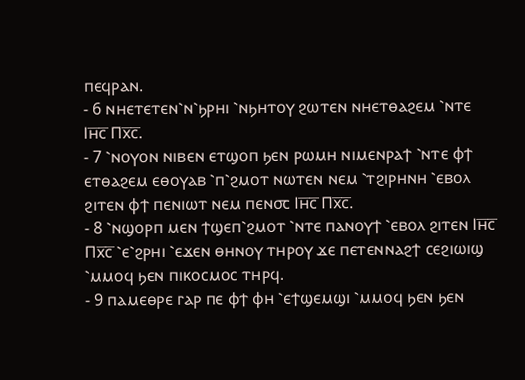ⲡⲉϥⲣⲁⲛ.
- 6 ⲛⲏⲉⲧⲉⲧⲉⲛ⳿ⲛ⳿ϧⲣⲏⲓ ⳿ⲛϧⲏⲧⲟⲩ ϩⲱⲧⲉⲛ ⲛⲏⲉⲧⲑⲁϩⲉⲙ ⳿ⲛⲧⲉ Ⲓⲏ̅ⲥ̅ Ⲡⲭ̅ⲥ̅.
- 7 ⳿ⲛⲟⲩⲟⲛ ⲛⲓⲃⲉⲛ ⲉⲧϣⲟⲡ ϧⲉⲛ ⲣⲱⲙⲏ ⲛⲓⲙⲉⲛⲣⲁϯ ⳿ⲛⲧⲉ ⲫϯ ⲉⲧⲑⲁϩⲉⲙ ⲉⲑⲟⲩⲁⲃ ⳿ⲡ⳿ϩⲙⲟⲧ ⲛⲱⲧⲉⲛ ⲛⲉⲙ ⳿ⲧϩⲓⲣⲏⲛⲏ ⳿ⲉⲃⲟⲗ ϩⲓⲧⲉⲛ ⲫϯ ⲡⲉⲛⲓⲱⲧ ⲛⲉⲙ ⲡⲉⲛ⳪ Ⲓⲏ̅ⲥ̅ Ⲡⲭ̅ⲥ̅.
- 8 ⳿ⲛϣⲟⲣⲡ ⲙⲉⲛ ϯϣⲉⲡ⳿ϩⲙⲟⲧ ⳿ⲛⲧⲉ ⲡⲁⲛⲟⲩϯ ⳿ⲉⲃⲟⲗ ϩⲓⲧⲉⲛ Ⲓⲏ̅ⲥ̅ Ⲡⲭ̅ⲥ̅ ⳿ⲉ⳿ϩⲣⲏⲓ ⳿ⲉϫⲉⲛ ⲑⲏⲛⲟⲩ ⲧⲏⲣⲟⲩ ϫⲉ ⲡⲉⲧⲉⲛⲛⲁϩϯ ⲥⲉϩⲓⲱⲓϣ ⳿ⲙⲙⲟϥ ϧⲉⲛ ⲡⲓⲕⲟⲥⲙⲟⲥ ⲧⲏⲣϥ.
- 9 ⲡⲁⲙⲉⲑⲣⲉ ⲅⲁⲣ ⲡⲉ ⲫϯ ⲫⲏ ⳿ⲉϯϣⲉⲙϣⲓ ⳿ⲙⲙⲟϥ ϧⲉⲛ ϧⲉⲛ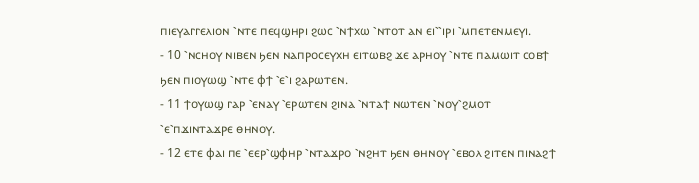ⲡⲓⲉⲩⲁⲅⲅⲉⲗⲓⲟⲛ ⳿ⲛⲧⲉ ⲡⲉϥϣⲏⲣⲓ ϩⲱⲥ ⳿ⲛϯⲭⲱ ⳿ⲛⲧⲟⲧ ⲁⲛ ⲉⲓ⳿⳿ⲓⲣⲓ ⳿ⲙⲡⲉⲧⲉⲛⲙⲉⲩⲓ.
- 10 ⳿ⲛⲥⲏⲟⲩ ⲛⲓⲃⲉⲛ ϧⲉⲛ ⲛⲁⲡⲣⲟⲥⲉⲩⲭⲏ ⲉⲓⲧⲱⲃϩ ϫⲉ ⲁⲣⲏⲟⲩ ⳿ⲛⲧⲉ ⲡⲁⲙⲱⲓⲧ ⲥⲟⲃϯ ϧⲉⲛ ⲡⲓⲟⲩⲱϣ ⳿ⲛⲧⲉ ⲫϯ ⳿ⲉ⳿ⲓ ϩⲁⲣⲱⲧⲉⲛ.
- 11 ϯⲟⲩⲱϣ ⲅⲁⲣ ⳿ⲉⲛⲁⲩ ⳿ⲉⲣⲱⲧⲉⲛ ϩⲓⲛⲁ ⳿ⲛⲧⲁϯ ⲛⲱⲧⲉⲛ ⳿ⲛⲟⲩ⳿ϩⲙⲟⲧ ⳿ⲉ⳿ⲡϫⲓⲛⲧⲁϫⲣⲉ ⲑⲏⲛⲟⲩ.
- 12 ⲉⲧⲉ ⲫⲁⲓ ⲡⲉ ⳿ⲉⲉⲣ⳿ϣⲫⲏⲣ ⳿ⲛⲧⲁϫⲣⲟ ⳿ⲛϩⲏⲧ ϧⲉⲛ ⲑⲏⲛⲟⲩ ⳿ⲉⲃⲟⲗ ϩⲓⲧⲉⲛ ⲡⲓⲛⲁϩϯ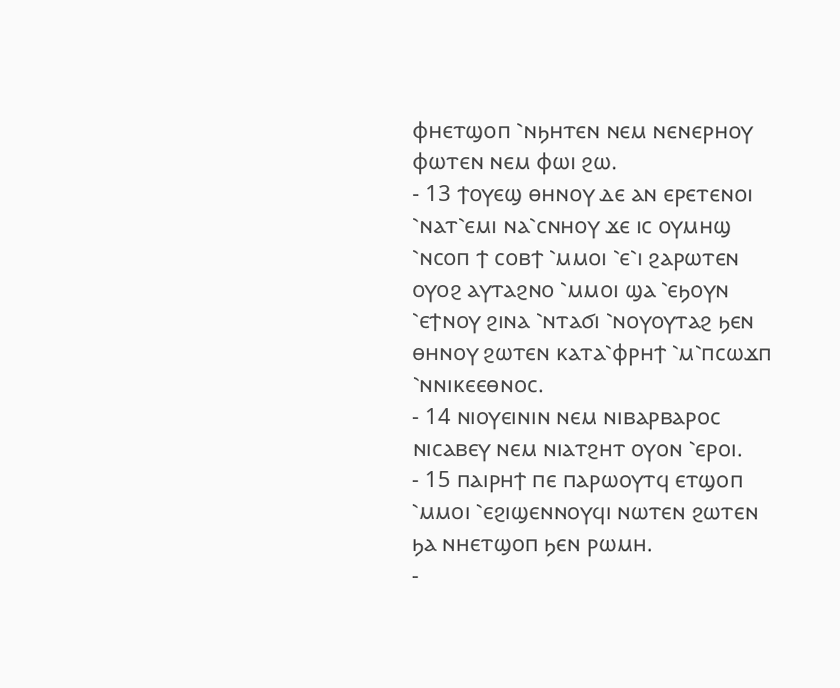ⲫⲏⲉⲧϣⲟⲡ ⳿ⲛϧⲏⲧⲉⲛ ⲛⲉⲙ ⲛⲉⲛⲉⲣⲏⲟⲩ ⲫⲱⲧⲉⲛ ⲛⲉⲙ ⲫⲱⲓ ϩⲱ.
- 13 ϯⲟⲩⲉϣ ⲑⲏⲛⲟⲩ ⲇⲉ ⲁⲛ ⲉⲣⲉⲧⲉⲛⲟⲓ ⳿ⲛⲁⲧ⳿ⲉⲙⲓ ⲛⲁ⳿ⲥⲛⲏⲟⲩ ϫⲉ ⲓⲥ ⲟⲩⲙⲏϣ ⳿ⲛⲥⲟⲡ ϯ ⲥⲟⲃϯ ⳿ⲙⲙⲟⲓ ⳿ⲉ⳿ⲓ ϩⲁⲣⲱⲧⲉⲛ ⲟⲩⲟϩ ⲁⲩⲧⲁϩⲛⲟ ⳿ⲙⲙⲟⲓ ϣⲁ ⳿ⲉϧⲟⲩⲛ ⳿ⲉϯⲛⲟⲩ ϩⲓⲛⲁ ⳿ⲛⲧⲁϭⲓ ⳿ⲛⲟⲩⲟⲩⲧⲁϩ ϧⲉⲛ ⲑⲏⲛⲟⲩ ϩⲱⲧⲉⲛ ⲕⲁⲧⲁ⳿ⲫⲣⲏϯ ⳿ⲙ⳿ⲡⲥⲱϫⲡ ⳿ⲛⲛⲓⲕⲉⲉⲑⲛⲟⲥ.
- 14 ⲛⲓⲟⲩⲉⲓⲛⲓⲛ ⲛⲉⲙ ⲛⲓⲃⲁⲣⲃⲁⲣⲟⲥ ⲛⲓⲥⲁⲃⲉⲩ ⲛⲉⲙ ⲛⲓⲁⲧϩⲏⲧ ⲟⲩⲟⲛ ⳿ⲉⲣⲟⲓ.
- 15 ⲡⲁⲓⲣⲏϯ ⲡⲉ ⲡⲁⲣⲱⲟⲩⲧϥ ⲉⲧϣⲟⲡ ⳿ⲙⲙⲟⲓ ⳿ⲉϩⲓϣⲉⲛⲛⲟⲩϥⲓ ⲛⲱⲧⲉⲛ ϩⲱⲧⲉⲛ ϧⲁ ⲛⲏⲉⲧϣⲟⲡ ϧⲉⲛ ⲣⲱⲙⲏ.
-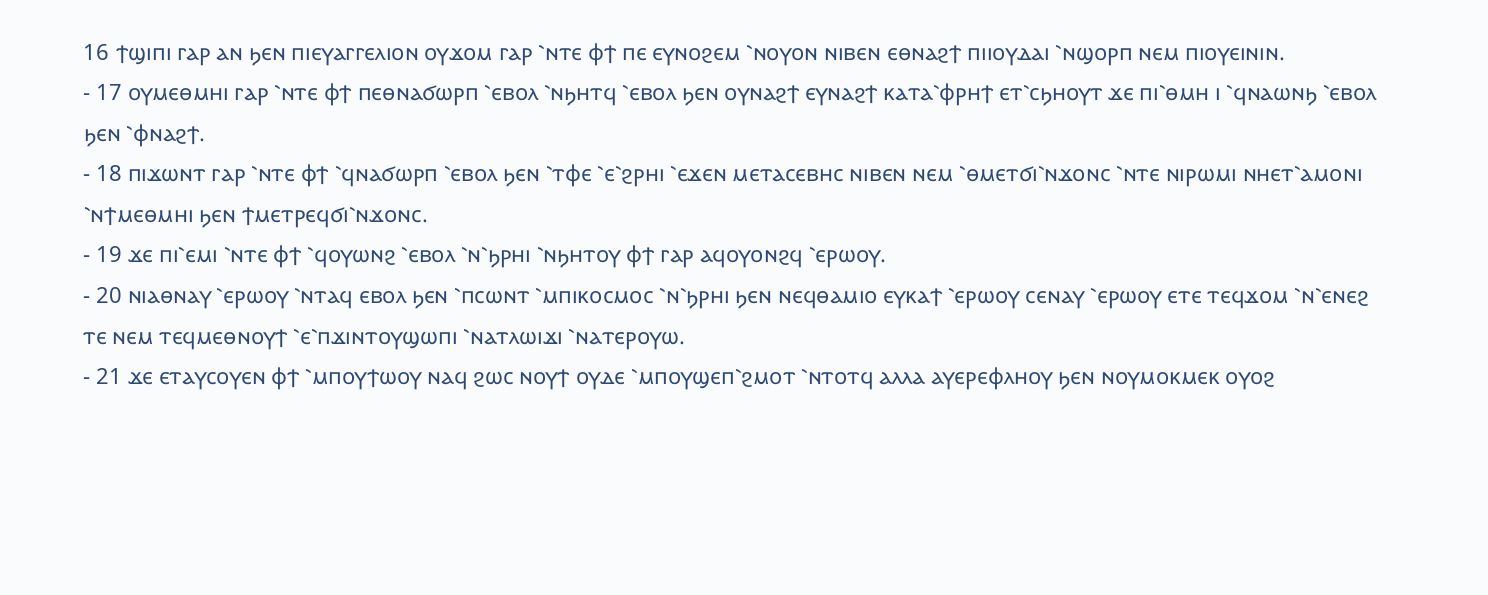16 ϯϣⲓⲡⲓ ⲅⲁⲣ ⲁⲛ ϧⲉⲛ ⲡⲓⲉⲩⲁⲅⲅⲉⲗⲓⲟⲛ ⲟⲩϫⲟⲙ ⲅⲁⲣ ⳿ⲛⲧⲉ ⲫϯ ⲡⲉ ⲉⲩⲛⲟϩⲉⲙ ⳿ⲛⲟⲩⲟⲛ ⲛⲓⲃⲉⲛ ⲉⲑⲛⲁϩϯ ⲡⲓⲓⲟⲩⲇⲁⲓ ⳿ⲛϣⲟⲣⲡ ⲛⲉⲙ ⲡⲓⲟⲩⲉⲓⲛⲓⲛ.
- 17 ⲟⲩⲙⲉⲑⲙⲏⲓ ⲅⲁⲣ ⳿ⲛⲧⲉ ⲫϯ ⲡⲉⲑⲛⲁϭⲱⲣⲡ ⳿ⲉⲃⲟⲗ ⳿ⲛϧⲏⲧϥ ⳿ⲉⲃⲟⲗ ϧⲉⲛ ⲟⲩⲛⲁϩϯ ⲉⲩⲛⲁϩϯ ⲕⲁⲧⲁ⳿ⲫⲣⲏϯ ⲉⲧ⳿ⲥϧⲏⲟⲩⲧ ϫⲉ ⲡⲓ⳿ⲑⲙⲏ ⲓ ⳿ϥⲛⲁⲱⲛϧ ⳿ⲉⲃⲟⲗ ϧⲉⲛ ⳿ⲫⲛⲁϩϯ.
- 18 ⲡⲓϫⲱⲛⲧ ⲅⲁⲣ ⳿ⲛⲧⲉ ⲫϯ ⳿ϥⲛⲁϭⲱⲣⲡ ⳿ⲉⲃⲟⲗ ϧⲉⲛ ⳿ⲧⲫⲉ ⳿ⲉ⳿ϩⲣⲏⲓ ⳿ⲉϫⲉⲛ ⲙⲉⲧⲁⲥⲉⲃⲏⲥ ⲛⲓⲃⲉⲛ ⲛⲉⲙ ⳿ⲑⲙⲉⲧϭⲓ⳿ⲛϫⲟⲛⲥ ⳿ⲛⲧⲉ ⲛⲓⲣⲱⲙⲓ ⲛⲏⲉⲧ⳿ⲁⲙⲟⲛⲓ ⳿ⲛϯⲙⲉⲑⲙⲏⲓ ϧⲉⲛ ϯⲙⲉⲧⲣⲉϥϭⲓ⳿ⲛϫⲟⲛⲥ.
- 19 ϫⲉ ⲡⲓ⳿ⲉⲙⲓ ⳿ⲛⲧⲉ ⲫϯ ⳿ϥⲟⲩⲱⲛϩ ⳿ⲉⲃⲟⲗ ⳿ⲛ⳿ϧⲣⲏⲓ ⳿ⲛϧⲏⲧⲟⲩ ⲫϯ ⲅⲁⲣ ⲁϥⲟⲩⲟⲛϩϥ ⳿ⲉⲣⲱⲟⲩ.
- 20 ⲛⲓⲁⲑⲛⲁⲩ ⳿ⲉⲣⲱⲟⲩ ⳿ⲛⲧⲁϥ ⲉⲃⲟⲗ ϧⲉⲛ ⳿ⲡⲥⲱⲛⲧ ⳿ⲙⲡⲓⲕⲟⲥⲙⲟⲥ ⳿ⲛ⳿ϧⲣⲏⲓ ϧⲉⲛ ⲛⲉϥⲑⲁⲙⲓⲟ ⲉⲩⲕⲁϯ ⳿ⲉⲣⲱⲟⲩ ⲥⲉⲛⲁⲩ ⳿ⲉⲣⲱⲟⲩ ⲉⲧⲉ ⲧⲉϥϫⲟⲙ ⳿ⲛ⳿ⲉⲛⲉϩ ⲧⲉ ⲛⲉⲙ ⲧⲉϥⲙⲉⲑⲛⲟⲩϯ ⳿ⲉ⳿ⲡϫⲓⲛⲧⲟⲩϣⲱⲡⲓ ⳿ⲛⲁⲧⲗⲱⲓϫⲓ ⳿ⲛⲁⲧⲉⲣⲟⲩⲱ.
- 21 ϫⲉ ⲉⲧⲁⲩⲥⲟⲩⲉⲛ ⲫϯ ⳿ⲙⲡⲟⲩϯⲱⲟⲩ ⲛⲁϥ ϩⲱⲥ ⲛⲟⲩϯ ⲟⲩⲇⲉ ⳿ⲙⲡⲟⲩϣⲉⲡ⳿ϩⲙⲟⲧ ⳿ⲛⲧⲟⲧϥ ⲁⲗⲗⲁ ⲁⲩⲉⲣⲉⲫⲗⲏⲟⲩ ϧⲉⲛ ⲛⲟⲩⲙⲟⲕⲙⲉⲕ ⲟⲩⲟϩ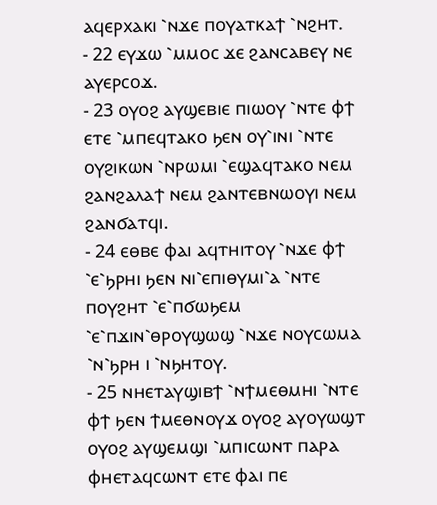ⲁϥⲉⲣⲭⲁⲕⲓ ⳿ⲛϫⲉ ⲡⲟⲩⲁⲧⲕⲁϯ ⳿ⲛϩⲏⲧ.
- 22 ⲉⲩϫⲱ ⳿ⲙⲙⲟⲥ ϫⲉ ϩⲁⲛⲥⲁⲃⲉⲩ ⲛⲉ ⲁⲩⲉⲣⲥⲟϫ.
- 23 ⲟⲩⲟϩ ⲁⲩϣⲉⲃⲓⲉ ⲡⲓⲱⲟⲩ ⳿ⲛⲧⲉ ⲫϯ ⲉⲧⲉ ⳿ⲙⲡⲉϥⲧⲁⲕⲟ ϧⲉⲛ ⲟⲩ⳿ⲓⲛⲓ ⳿ⲛⲧⲉ ⲟⲩϩⲓⲕⲱⲛ ⳿ⲛⲣⲱⲙⲓ ⳿ⲉϣⲁϥⲧⲁⲕⲟ ⲛⲉⲙ ϩⲁⲛϩⲁⲗⲁϯ ⲛⲉⲙ ϩⲁⲛⲧⲉⲃⲛⲱⲟⲩⲓ ⲛⲉⲙ ϩⲁⲛϭⲁⲧϥⲓ.
- 24 ⲉⲑⲃⲉ ⲫⲁⲓ ⲁϥⲧⲏⲓⲧⲟⲩ ⳿ⲛϫⲉ ⲫϯ ⳿ⲉ⳿ϧⲣⲏⲓ ϧⲉⲛ ⲛⲓ⳿ⲉⲡⲓⲑⲩⲙⲓ⳿ⲁ ⳿ⲛⲧⲉ ⲡⲟⲩϩⲏⲧ ⳿ⲉ⳿ⲡϭⲱϧⲉⲙ ⳿ⲉ⳿ⲡϫⲓⲛ⳿ⲑⲣⲟⲩϣⲱϣ ⳿ⲛϫⲉ ⲛⲟⲩⲥⲱⲙⲁ ⳿ⲛ⳿ϧⲣⲏ ⲓ ⳿ⲛϧⲏⲧⲟⲩ.
- 25 ⲛⲏⲉⲧⲁⲩϣⲓⲃϯ ⳿ⲛϯⲙⲉⲑⲙⲏⲓ ⳿ⲛⲧⲉ ⲫϯ ϧⲉⲛ ϯⲙⲉⲑⲛⲟⲩϫ ⲟⲩⲟϩ ⲁⲩⲟⲩⲱϣⲧ ⲟⲩⲟϩ ⲁⲩϣⲉⲙϣⲓ ⳿ⲙⲡⲓⲥⲱⲛⲧ ⲡⲁⲣⲁ ⲫⲏⲉⲧⲁϥⲥⲱⲛⲧ ⲉⲧⲉ ⲫⲁⲓ ⲡⲉ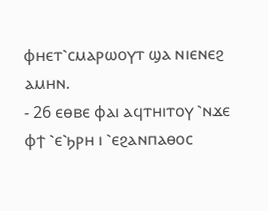ⲫⲏⲉⲧ⳿ⲥⲙⲁⲣⲱⲟⲩⲧ ϣⲁ ⲛⲓⲉⲛⲉϩ ⲁⲙⲏⲛ.
- 26 ⲉⲑⲃⲉ ⲫⲁⲓ ⲁϥⲧⲏⲓⲧⲟⲩ ⳿ⲛϫⲉ ⲫϯ ⳿ⲉ⳿ϧⲣⲏ ⲓ ⳿ⲉϩⲁⲛⲡⲁⲑⲟⲥ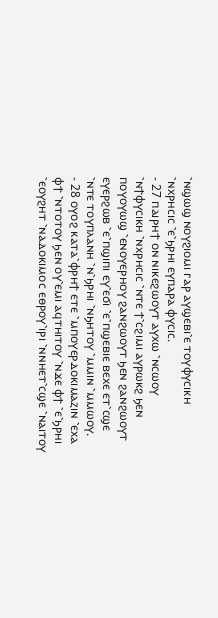⳿ⲛϣⲱϣ ⲛⲟⲩϩⲓⲟⲙⲓ ⲅⲁⲣ ⲁⲩϣⲉⲃⲓ⳿ⲉ ⲧⲟⲩⲫⲩⲥⲓⲕⲏ ⳿ⲛⲭⲣⲏⲥⲓⲥ ⳿ⲉ⳿ϧⲣⲏⲓ ⲉⲩⲡⲁⲣⲁ ⲫⲩⲥⲓⲥ.
- 27 ⲡⲁⲓⲣⲏϯ ⲟⲛ ⲛⲓⲕⲉϩⲱⲟⲩⲧ ⲁⲩⲭⲱ ⳿ⲛⲥⲱⲟⲩ ⳿ⲛϯⲫⲩⲥⲓⲕⲏ ⳿ⲛⲭⲣⲏⲥⲓⲥ ⳿ⲛⲧⲉ ϯ⳿ⲥϩⲓⲙⲓ ⲁⲩⲣⲱⲕϩ ϧⲉⲛ ⲡⲟⲩⲟⲩⲱϣ ⳿ⲉⲛⲟⲩⲉⲣⲏⲟⲩ ϩⲁⲛϩⲱⲟⲩⲧ ϧⲉⲛ ϩⲁⲛϩⲱⲟⲩⲧ ⲉⲩⲉⲣϩⲱⲃ ⳿ⲉ⳿ⲡϣⲓⲡⲓ ⲉⲩ⳿ⲉϭⲓ ⳿ⲉ⳿ⲡϣⲉⲃⲓⲉ ⲃⲉⲭⲉ ⲉⲧ⳿ⲥϣⲉ ⳿ⲛⲧⲉ ⲧⲟⲩⲡⲗⲁⲛⲏ ⳿ⲛ⳿ϧⲣⲏⲓ ⳿ⲛϧⲏⲧⲟⲩ ⳿ⲙⲙⲓⲛ ⳿ⲙⲙⲱⲟⲩ.
- 28 ⲟⲩⲟϩ ⲕⲁⲧⲁ⳿ⲫⲣⲏϯ ⲉⲧⲉ ⳿ⲙⲡⲟⲩⲉⲣⲇⲟⲕⲓⲙⲁⲍⲓⲛ ⳿ⲉⲭⲁ ⲫϯ ⳿ⲛⲧⲟⲧⲟⲩ ϧⲉⲛ ⲟⲩ⳿ⲉⲙⲓ ⲁϥⲧⲏⲓⲧⲟⲩ ⳿ⲛϫⲉ ⲫϯ ⳿ⲉ⳿ϧⲣⲏⲓ ⳿ⲉⲟⲩϩⲏⲧ ⳿ⲛⲁⲇⲟⲕⲓⲙⲟⲥ ⲉⲑⲣⲟⲩ⳿ⲓⲣⲓ ⳿ⲛⲛⲏⲉⲧ⳿ⲥϣⲉ ⳿ⲛⲁⲓⲧⲟⲩ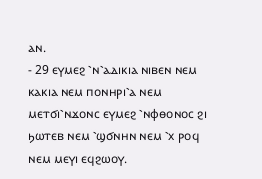ⲁⲛ.
- 29 ⲉⲩⲙⲉϩ ⳿ⲛ⳿ⲁⲇⲓⲕⲓⲁ ⲛⲓⲃⲉⲛ ⲛⲉⲙ ⲕⲁⲕⲓⲁ ⲛⲉⲙ ⲡⲟⲛⲏⲣⲓ⳿ⲁ ⲛⲉⲙ ⲙⲉⲧϭⲓ⳿ⲛϫⲟⲛⲥ ⲉⲩⲙⲉϩ ⳿ⲛⲫⲑⲟⲛⲟⲥ ϩⲓ ϧⲱⲧⲉⲃ ⲛⲉⲙ ⳿ϣϭⲛⲏⲛ ⲛⲉⲙ ⳿ⲭ ⲣⲟϥ ⲛⲉⲙ ⲙⲉⲩⲓ ⲉϥϩⲱⲟⲩ.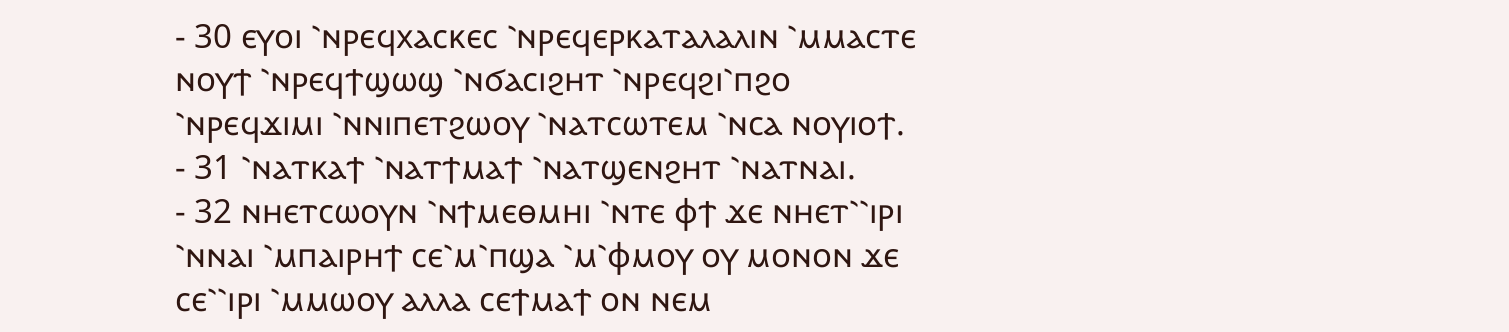- 30 ⲉⲩⲟⲓ ⳿ⲛⲣⲉϥⲭⲁⲥⲕⲉⲥ ⳿ⲛⲣⲉϥⲉⲣⲕⲁⲧⲁⲗⲁⲗⲓⲛ ⳿ⲙⲙⲁⲥⲧⲉ ⲛⲟⲩϯ ⳿ⲛⲣⲉϥϯϣⲱϣ ⳿ⲛϭⲁⲥⲓϩⲏⲧ ⳿ⲛⲣⲉϥϩⲓ⳿ⲡϩⲟ ⳿ⲛⲣⲉϥϫⲓⲙⲓ ⳿ⲛⲛⲓⲡⲉⲧϩⲱⲟⲩ ⳿ⲛⲁⲧⲥⲱⲧⲉⲙ ⳿ⲛⲥⲁ ⲛⲟⲩⲓⲟϯ.
- 31 ⳿ⲛⲁⲧⲕⲁϯ ⳿ⲛⲁⲧϯⲙⲁϯ ⳿ⲛⲁⲧϣⲉⲛϩⲏⲧ ⳿ⲛⲁⲧⲛⲁⲓ.
- 32 ⲛⲏⲉⲧⲥⲱⲟⲩⲛ ⳿ⲛϯⲙⲉⲑⲙⲏⲓ ⳿ⲛⲧⲉ ⲫϯ ϫⲉ ⲛⲏⲉⲧ⳿⳿ⲓⲣⲓ ⳿ⲛⲛⲁⲓ ⳿ⲙⲡⲁⲓⲣⲏϯ ⲥⲉ⳿ⲙ⳿ⲡϣⲁ ⳿ⲙ⳿ⲫⲙⲟⲩ ⲟⲩ ⲙⲟⲛⲟⲛ ϫⲉ ⲥⲉ⳿⳿ⲓⲣⲓ ⳿ⲙⲙⲱⲟⲩ ⲁⲗⲗⲁ ⲥⲉϯⲙⲁϯ ⲟⲛ ⲛⲉⲙ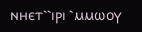ⲛⲏⲉⲧ⳿⳿ⲓⲣⲓ ⳿ⲙⲙⲱⲟⲩ